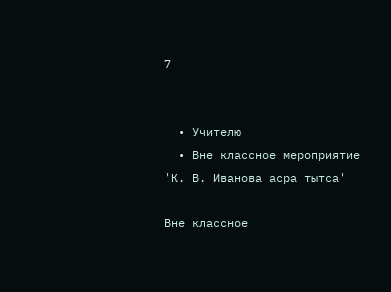7


  • Учителю
  • Вне классное мероприятие 'К. В. Иванова асра тытса'

Вне классное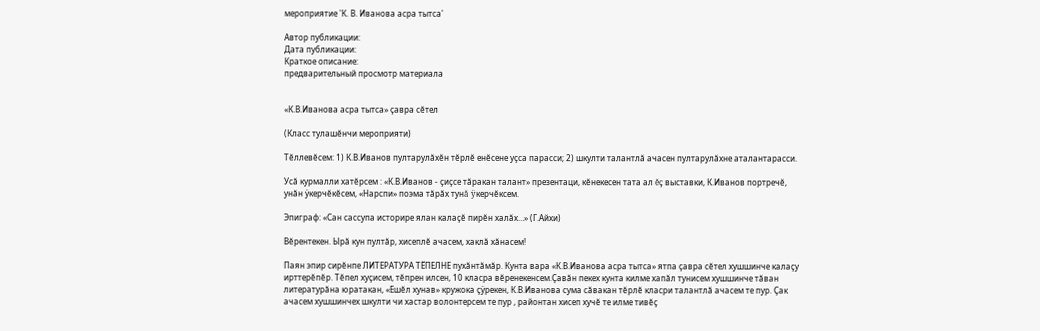мероприятие 'К. В. Иванова асра тытса'

Автор публикации:
Дата публикации:
Краткое описание:
предварительный просмотр материала


«К.В.Иванова асра тытса» çавра сĕтел

(Класс тулашĕнчи мероприяти)

Тĕллевĕсем: 1) К.В.Иванов пултарулăхĕн тĕрлĕ енĕсене уçса парасси; 2) шкулти талантлă ачасен пултарулăхне аталантарасси.

Усă курмалли хатĕрсем : «К.В.Иванов - çиçсе тăракан талант» презентаци, кĕнекесен тата ал ĕç выставки, К.Иванов портречĕ, унăн ÿкерчĕкĕсем, «Нарспи» поэма тăрăх тунă ÿкерчĕксем.

Эпиграф: «Сан сассупа историре ялан калаçĕ пирĕн халăх…» (Г.Айхи)

Вĕрентекен. Ырă кун пултăр, хисеплĕ ачасем, хаклă хăнасем!

Паян эпир сирĕнпе ЛИТЕРАТУРА ТĔПЕЛНЕ пухăнтăмăр. Кунта вара «К.В.Иванова асра тытса» ятпа çавра сĕтел хушшинче калаçу ирттерĕпĕр. Тĕпел хуçисем, тĕпрен илсен, 10 класра вĕренекенсем.Çавăн пекех кунта килме хапăл тунисем хушшинче тăван литературăна юратакан, «Ешĕл хунав» кружока çÿрекен, К.В.Иванова сума сăвакан тĕрлĕ класри талантлă ачасем те пур. Çак ачасем хушшинчех шкулти чи хастар волонтерсем те пур , районтан хисеп хучĕ те илме тивĕç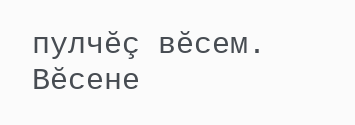пулчĕç вĕсем. Вĕсене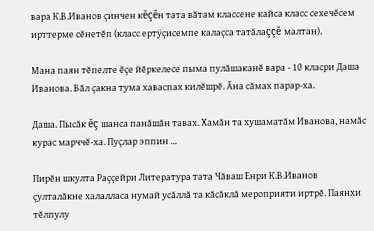вара К.В.Иванов çинчен кĕçĕн тата вăтам классене кайса класс сехечĕсем ирттерме сĕнетĕп (класс ертÿçисемпе калаçса татăлаççĕ малтан).

Мана паян тĕпелте ĕçе йĕркелесе пыма пулăшаканĕ вара - 10 класри Даша Иванова. Вăл çакна тума хаваспах килĕшрĕ. Ăна сăмах парар-ха.

Даша. Пысăк ĕç шанса панăшăн тавах. Хамăн та хушаматăм Иванова, намăс курас марччĕ-ха. Пуçлар эппин …

Пирĕн шкулта Раççейри Литература тата Чăваш Енри К.В.Иванов çулталăкне халалласа нумай усăллă та кăсăклă мероприяти иртрĕ. Паянхи тĕлпулу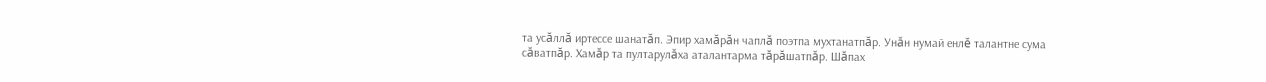та усăллă иртессе шанатăп. Эпир хамăрăн чаплă поэтпа мухтанатпăр. Унăн нумай енлĕ талантне сума сăватпăр. Хамăр та пултарулăха аталантарма тăрăшатпăр. Шăпах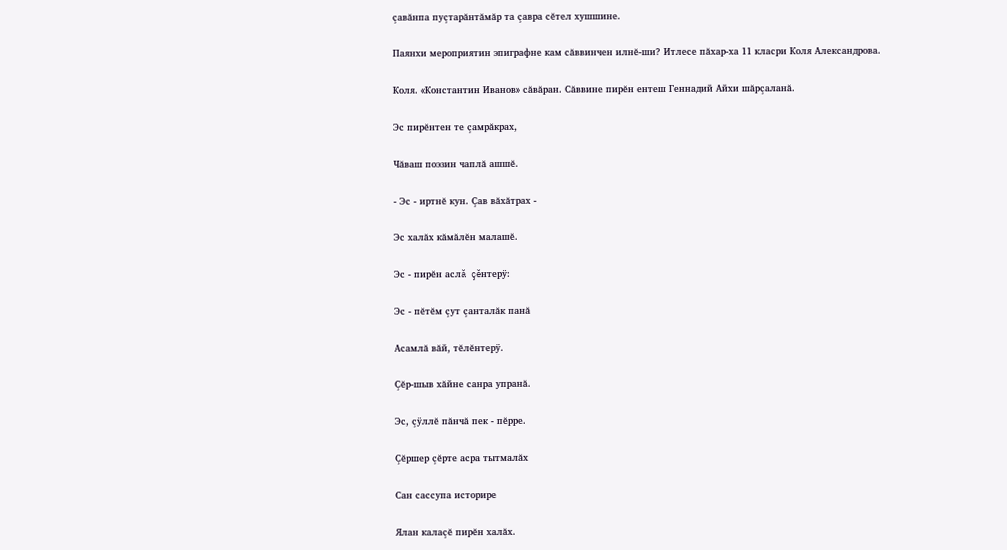çавăнпа пуçтарăнтăмăр та çавра сĕтел хушшине.

Паянхи мероприятин эпиграфне кам сăввинчен илнĕ-ши? Итлесе пăхар-ха 11 класри Коля Александрова.

Коля. «Константин Иванов» сăвăран. Сăввине пирĕн ентеш Геннадий Айхи шăрçаланă.

Эс пирĕнтен те çамрăкрах,

Чăваш поэзин чаплă ашшĕ.

- Эс - иртнĕ кун. Çав вăхăтрах -

Эс халăх кăмăлĕн малашĕ.

Эс - пирĕн аслă çĕнтерÿ:

Эс - пĕтĕм çут çанталăк панă

Асамлă вăй, тĕлĕнтерÿ.

Çĕр-шыв хăйне санра упранă.

Эс, çÿллĕ пăнчă пек - пĕрре.

Çĕршер çĕрте асра тытмалăх

Сан сассупа историре

Ялан калаçĕ пирĕн халăх.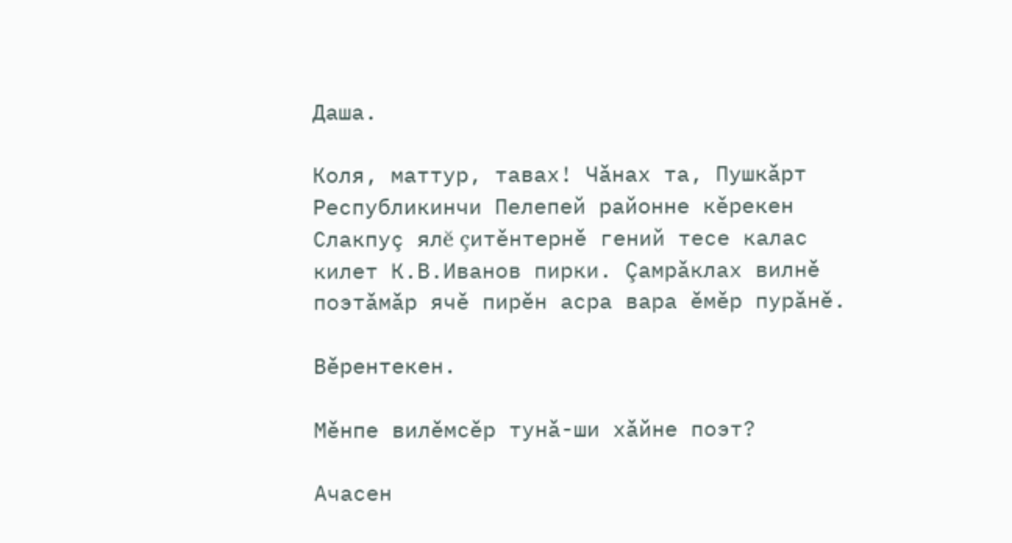Даша.

Коля, маттур, тавах! Чăнах та, Пушкăрт Республикинчи Пелепей районне кĕрекен Слакпуç ялĕ çитĕнтернĕ гений тесе калас килет К.В.Иванов пирки. Çамрăклах вилнĕ поэтăмăр ячĕ пирĕн асра вара ĕмĕр пурăнĕ.

Вĕрентекен.

Мĕнпе вилĕмсĕр тунă-ши хăйне поэт?

Ачасен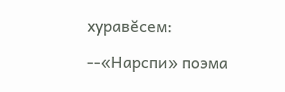хуравĕсем:

--«Нарспи» поэма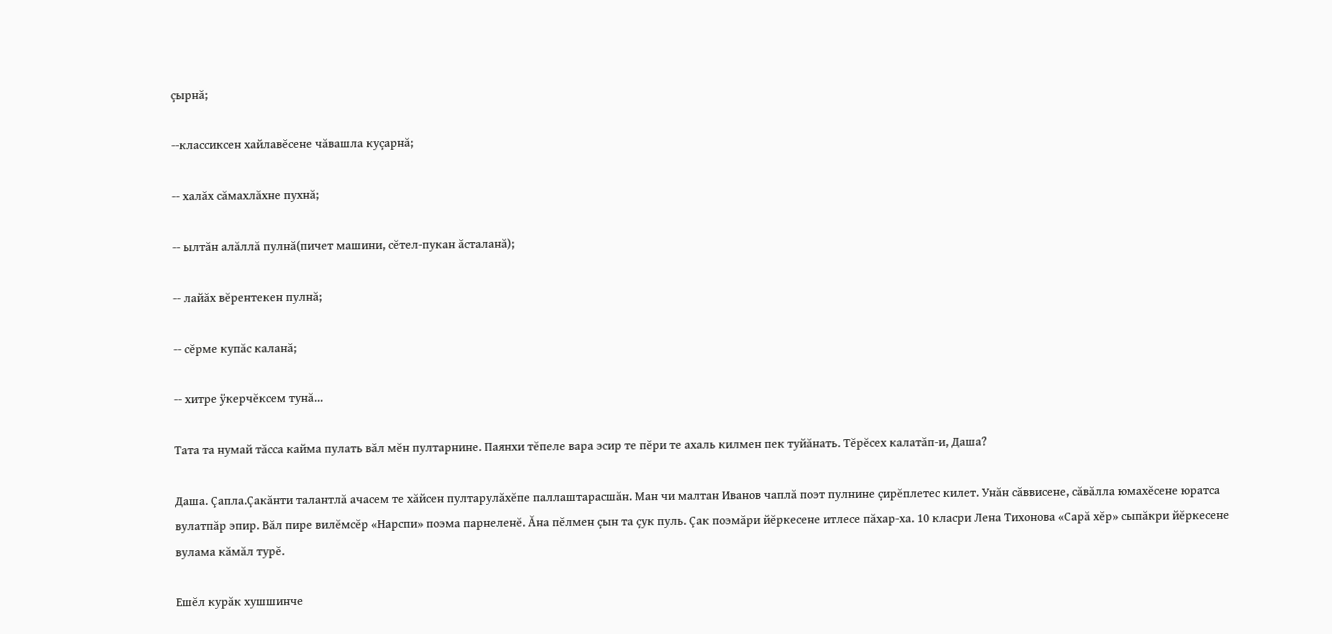çырнă;

--классиксен хайлавĕсене чăвашла куçарнă;

-- халăх сăмахлăхне пухнă;

-- ылтăн алăллă пулнă(пичет машини, сĕтел-пукан ăсталанă);

-- лайăх вĕрентекен пулнă;

-- сĕрме купăс каланă;

-- хитре ÿкерчĕксем тунă...

Тата та нумай тăсса кайма пулать вăл мĕн пултарнине. Паянхи тĕпеле вара эсир те пĕри те ахаль килмен пек туйăнать. Тĕрĕсех калатăп-и, Даша?

Даша. Çапла.Çакăнти талантлă ачасем те хăйсен пултарулăхĕпе паллаштарасшăн. Ман чи малтан Иванов чаплă поэт пулнине çирĕплетес килет. Унăн сăввисене, сăвăлла юмахĕсене юратса вулатпăр эпир. Вăл пире вилĕмсĕр «Нарспи» поэма парнеленĕ. Ăна пĕлмен çын та çук пуль. Çак поэмăри йĕркесене итлесе пăхар-ха. 10 класри Лена Тихонова «Сарă хĕр» сыпăкри йĕркесене вулама кăмăл турĕ.

Ешĕл курăк хушшинче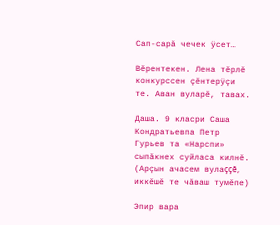Сап-сарă чечек ÿсет…

Вĕрентекен. Лена тĕрлĕ конкурссен çĕнтерÿçи те. Аван вуларĕ, тавах.

Даша. 9 класри Саша Кондратьевпа Петр Гурьев та «Нарспи» сыпăкнех суйласа килнĕ. (Арçын ачасем вулаççĕ, иккĕшĕ те чăваш тумĕпе)

Эпир вара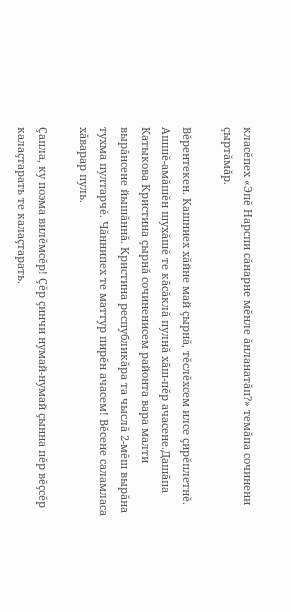класĕпех «Эпĕ Нарспи сăнарне мĕнле ăнланатăп?» темăпа сочинени çыртăмăр.

Вĕрентекен. Кашниех хăйне май çырнă, тĕслĕхсем илсе çирĕплетнĕ. Ашшĕ-амăшĕн шухăшĕ те кăсăклă пулнă хăш-пĕр ачасене.Дашăпа Катыкова Кристина çырнă сочиненисем районта вара малти вырăнсене йышăннă. Кристина республикăра та чыслă 2-мĕш вырăна тухма пултарчĕ. Чăннипех те маттур пирĕн ачасем! Вĕсене саламласа хăварар пуль.

Çапла, ку поэма вилĕмсĕр! Çĕр çинчи нумай-нумай çынна пĕр вĕçсĕр калаçтарать те калаçтарать.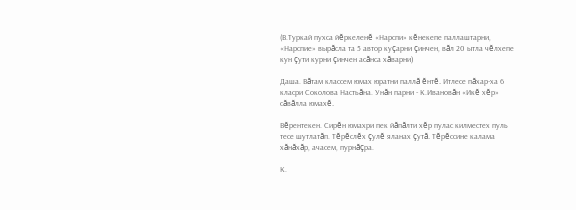(В.Туркай пухса йĕркеленĕ «Нарспи» кĕнекепе паллаштарни, «Нарспие» вырăсла та 5 автор куçарни çинчен, вăл 20 ытла чĕлхепе кун çути курни çинчен асăнса хăварни)

Даша. Вăтам классем юмах юратни паллă ĕнтĕ. Итлесе пăхар-ха 6 класри Соколова Настьăна. Унăн парни - К.Ивановăн «Икĕ хĕр» сăвăлла юмахĕ.

Вĕрентекен. Сирĕн юмахри пек йăпăлти хĕр пулас килместех пуль тесе шутлатăп. Тĕрĕслĕх çулĕ яланах çутă. Тĕрĕссине калама хăнăхăр, ачасем, пурнăçра.

К.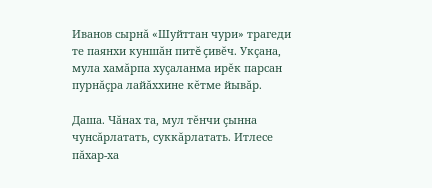Иванов сырнă «Шуйттан чури» трагеди те паянхи куншăн питĕ çивĕч. Укçана, мула хамăрпа хуçаланма ирĕк парсан пурнăçра лайăххине кĕтме йывăр.

Даша. Чăнах та, мул тĕнчи çынна чунсăрлатать, суккăрлатать. Итлесе пăхар-ха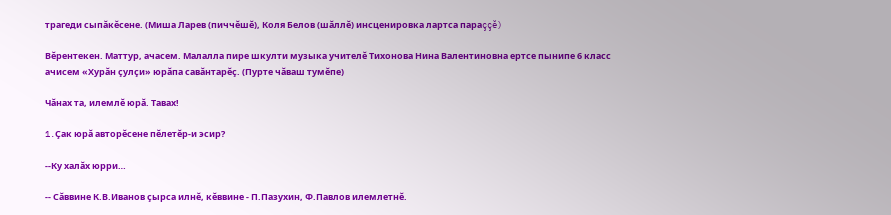трагеди сыпăкĕсене. (Миша Ларев (пиччĕшĕ), Коля Белов (шăллĕ) инсценировка лартса параççĕ)

Вĕрентекен. Маттур, ачасем. Малалла пире шкулти музыка учителĕ Тихонова Нина Валентиновна ертсе пынипе 6 класс ачисем «Хурăн çулçи» юрăпа савăнтарĕç. (Пурте чăваш тумĕпе)

Чăнах та, илемлĕ юрă. Тавах!

1.Çак юрă авторĕсене пĕлетĕр-и эсир?

--Ку халăх юрри…

-- Сăввине К.В.Иванов çырса илнĕ, кĕввине - П.Пазухин, Ф.Павлов илемлетнĕ.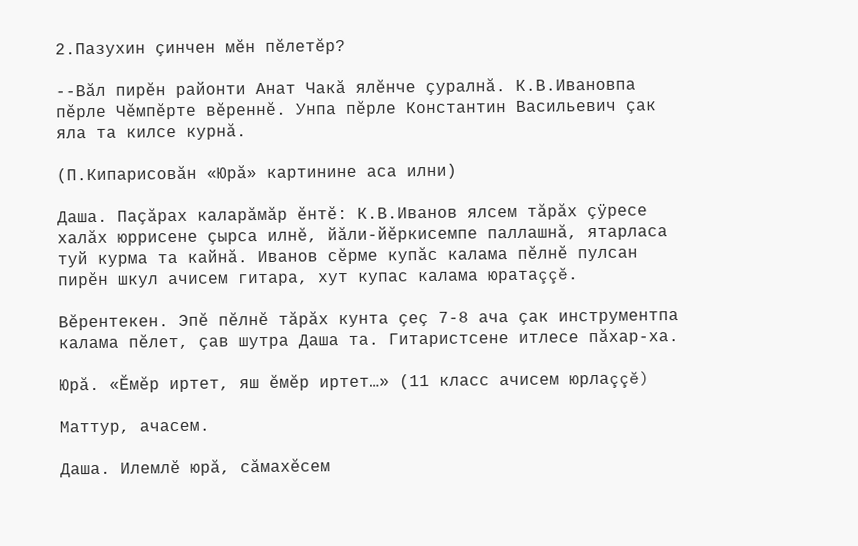2.Пазухин çинчен мĕн пĕлетĕр?

--Вăл пирĕн районти Анат Чакă ялĕнче çуралнă. К.В.Ивановпа пĕрле Чĕмпĕрте вĕреннĕ. Унпа пĕрле Константин Васильевич çак яла та килсе курнă.

(П.Кипарисовăн «Юрă» картинине аса илни)

Даша. Паçăрах каларăмăр ĕнтĕ: К.В.Иванов ялсем тăрăх çÿресе халăх юррисене çырса илнĕ, йăли-йĕркисемпе паллашнă, ятарласа туй курма та кайнă. Иванов сĕрме купăс калама пĕлнĕ пулсан пирĕн шкул ачисем гитара, хут купас калама юратаççĕ.

Вĕрентекен. Эпĕ пĕлнĕ тăрăх кунта çеç 7-8 ача çак инструментпа калама пĕлет, çав шутра Даша та. Гитаристсене итлесе пăхар-ха.

Юрă. «Ĕмĕр иртет, яш ĕмĕр иртет…» (11 класс ачисем юрлаççĕ)

Маттур, ачасем.

Даша. Илемлĕ юрă, сăмахĕсем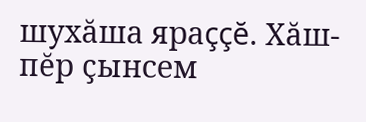шухăша яраççĕ. Хăш-пĕр çынсем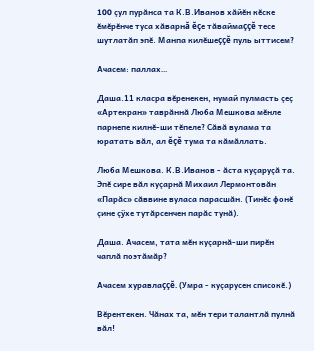100 çул пурăнса та К.В.Иванов хăйĕн кĕске ĕмĕрĕнче туса хăварнă ĕçе тăваймаççĕ тесе шутлатăп эпĕ. Манпа килĕшеççĕ пуль ыттисем?

Ачасем: паллах…

Даша.11 класра вĕренекен, нумай пулмасть çеç «Артекран» таврăннă Люба Мешкова мĕнле парнепе килнĕ-ши тĕпеле? Сăвă вулама та юратать вăл, ал ĕçĕ тума та кăмăллать.

Люба Мешкова. К.В.Иванов - ăста куçаруçă та. Эпĕ сире вăл куçарнă Михаил Лермонтовăн «Парăс» сăввине вуласа парасшăн. (Тинĕс фонĕ çине çÿхе тутăрсенчен парăс тунă).

Даша. Ачасем, тата мĕн куçарнă-ши пирĕн чаплă поэтăмăр?

Ачасем хуравлаççĕ. (Умра - куçарусен списокĕ.)

Вĕрентекен. Чăнах та, мĕн тери талантлă пулнă вăл!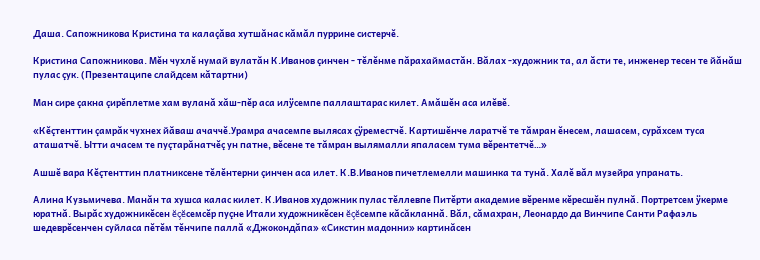Даша. Сапожникова Кристина та калаçăва хутшăнас кăмăл пуррине систерчĕ.

Кристина Сапожникова. Мĕн чухлĕ нумай вулатăн К.Иванов çинчен - тĕлĕнме пăрахаймастăн. Вăлах -художник та, ал ăсти те, инженер тесен те йăнăш пулас çук. (Презентаципе слайдсем кăтартни)

Ман сире çакна çирĕплетме хам вуланă хăш-пĕр аса илÿсемпе паллаштарас килет. Амăшĕн аса илĕвĕ.

«Кĕçтенттин çамрăк чухнех йăваш ачаччĕ.Урамра ачасемпе вылясах çÿреместчĕ. Картишĕнче ларатчĕ те тăмран ĕнесем, лашасем, сурăхсем туса аташатчĕ. Ытти ачасем те пуçтарăнатчĕç ун патне, вĕсене те тăмран вылямалли япаласем тума вĕрентетчĕ…»

Ашшĕ вара Кĕçтенттин платниксене тĕлĕнтерни çинчен аса илет. К.В.Иванов пичетлемелли машинка та тунă. Халĕ вăл музейра упранать.

Алина Кузьмичева. Манăн та хушса калас килет. К.Иванов художник пулас тĕллевпе Питĕрти академие вĕренме кĕресшĕн пулнă. Портретсем ÿкерме юратнă. Вырăс художникĕсен ĕçĕсемсĕр пуçне Итали художникĕсен ĕçĕсемпе кăсăкланнă. Вăл, сăмахран, Леонардо да Винчипе Санти Рафаэль шедеврĕсенчен суйласа пĕтĕм тĕнчипе паллă «Джокондăпа» «Сикстин мадонни» картинăсен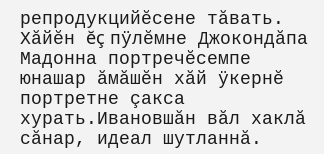репродукцийĕсене тăвать. Хăйĕн ĕç пÿлĕмне Джокондăпа Мадонна портречĕсемпе юнашар ăмăшĕн хăй ÿкернĕ портретне çакса хурать.Ивановшăн вăл хаклă сăнар, идеал шутланнă.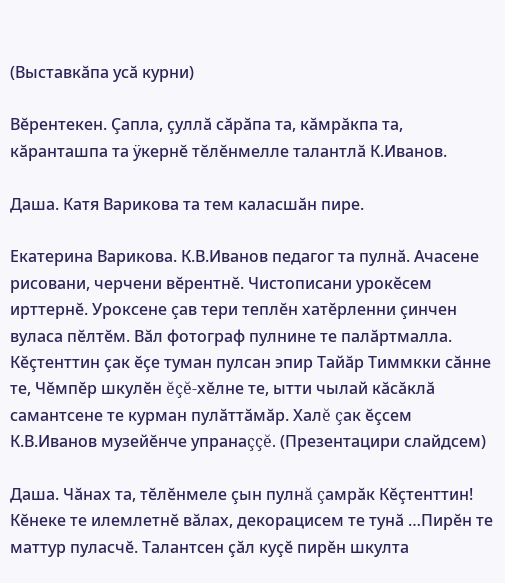(Выставкăпа усă курни)

Вĕрентекен. Çапла, çуллă сăрăпа та, кăмрăкпа та, кăранташпа та ÿкернĕ тĕлĕнмелле талантлă К.Иванов.

Даша. Катя Варикова та тем каласшăн пире.

Екатерина Варикова. К.В.Иванов педагог та пулнă. Ачасене рисовани, черчени вĕрентнĕ. Чистописани урокĕсем ирттернĕ. Уроксене çав тери теплĕн хатĕрленни çинчен вуласа пĕлтĕм. Вăл фотограф пулнине те палăртмалла. Кĕçтенттин çак ĕçе туман пулсан эпир Тайăр Тиммкки сăнне те, Чĕмпĕр шкулĕн ĕçĕ-хĕлне те, ытти чылай кăсăклă самантсене те курман пулăттăмăр. Халĕ çак ĕçсем К.В.Иванов музейĕнче упранаççĕ. (Презентацири слайдсем)

Даша. Чăнах та, тĕлĕнмеле çын пулнă çамрăк Кĕçтенттин! Кĕнеке те илемлетнĕ вăлах, декорацисем те тунă …Пирĕн те маттур пуласчĕ. Талантсен çăл куçĕ пирĕн шкулта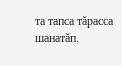та тапса тăрасса шанатăп.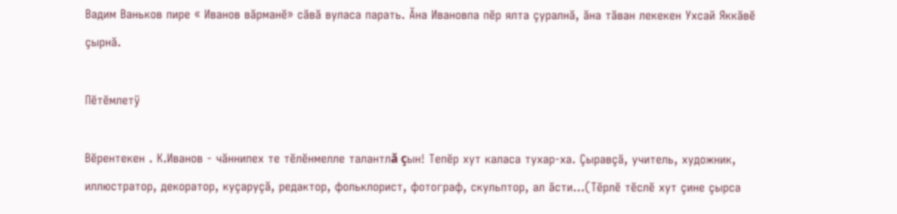Вадим Ваньков пире « Иванов вăрманĕ» сăвă вуласа парать. Ăна Ивановпа пĕр ялта çуралнă, ăна тăван лекекен Ухсай Яккăвĕ çырнă.

Пĕтĕмлетÿ

Вĕрентекен . К.Иванов - чăннипех те тĕлĕнмелле талантлă çын! Тепĕр хут каласа тухар-ха. Çыравçă, учитель, художник, иллюстратор, декоратор, куçаруçă, редактор, фольклорист, фотограф, скульптор, ал ăсти…(Тĕрлĕ тĕслĕ хут çине çырса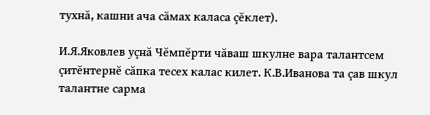тухнă, кашни ача сăмах каласа çĕклет).

И.Я.Яковлев уçнă Чĕмпĕрти чăваш шкулне вара талантсем çитĕнтернĕ сăпка тесех калас килет. К.В.Иванова та çав шкул талантне сарма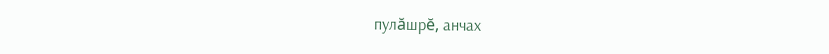пулăшрĕ, анчах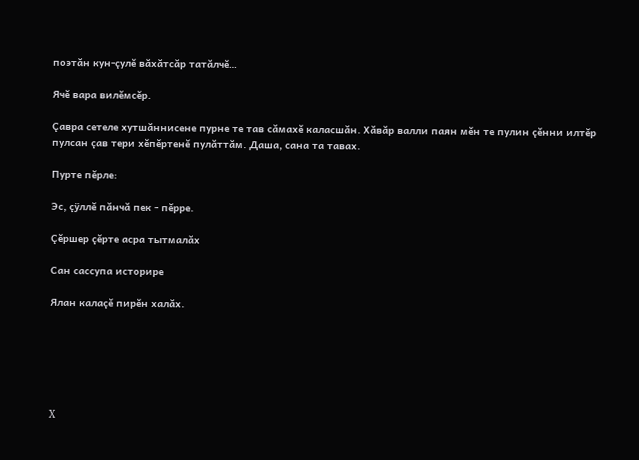поэтăн кун-çулĕ вăхăтсăр татăлчĕ…

Ячĕ вара вилĕмсĕр.

Çавра сетеле хутшăннисене пурне те тав сăмахĕ каласшăн. Хăвăр валли паян мĕн те пулин çĕнни илтĕр пулсан çав тери хĕпĕртенĕ пулăттăм. Даша, сана та тавах.

Пурте пĕрле:

Эс, çÿллĕ пăнчă пек - пĕрре.

Çĕршер çĕрте асра тытмалăх

Сан сассупа историре

Ялан калаçĕ пирĕн халăх.






X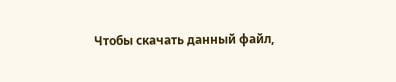Чтобы скачать данный файл,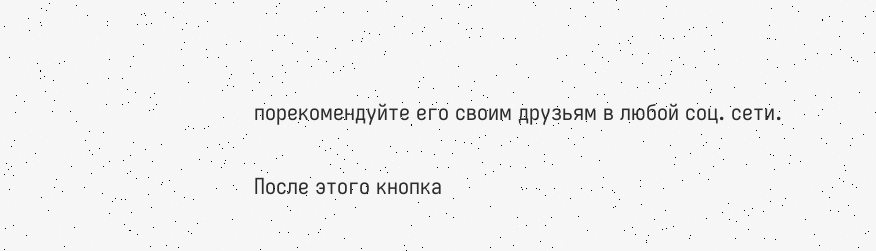порекомендуйте его своим друзьям в любой соц. сети.

После этого кнопка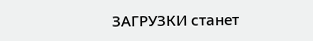ЗАГРУЗКИ станет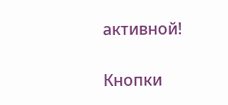активной!

Кнопки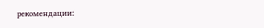рекомендации: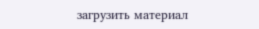загрузить материал